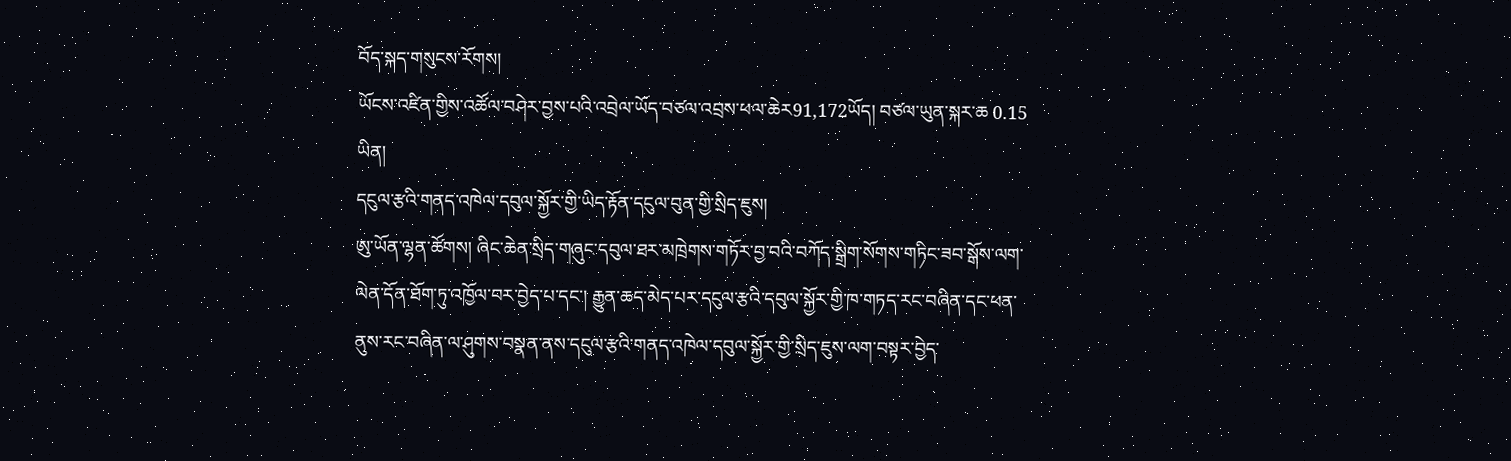བོད་སྐད་གསུངས་རོགས།
ཡོངས་འཛིན་གྱིས་འཚོལ་བཤེར་བྱས་པའི་འབྲེལ་ཡོད་བཙལ་འབྲས་ཕལ་ཆེར91,172ཡོད། བཙལ་ཡུན་སྐར་ཆ 0.15
ཡིན།
དངུལ་རྩའི་གནད་འཁེལ་དབུལ་སྐྱོར་གྱི་ཡིད་རྟོན་དངུལ་བུན་གྱི་སྲིད་ཇུས།
ཨུ་ཡོན་ལྷན་ཚོགས། ཞིང་ཆེན་སྲིད་གཞུང་དབུལ་ཐར་མཁྲེགས་གཏོར་བྱ་བའི་བཀོད་སྒྲིག་སོགས་གཏིང་ཟབ་སྒོས་ལག་ལེན་དོན་ཐོག་ཏུ་འཁྱོལ་བར་བྱེད་པ་དང་། རྒྱུན་ཆད་མེད་པར་དངུལ་རྩའི་དབུལ་སྐྱོར་གྱི་ཁ་གཏད་རང་བཞིན་དང་ཕན་ནུས་རང་བཞིན་ལ་ཤུགས་བསྣན་ནས་དངུལ་རྩའི་གནད་འཁེལ་དབུལ་སྐྱོར་གྱི་སྲིད་ཇུས་ལག་བསྟར་བྱེད་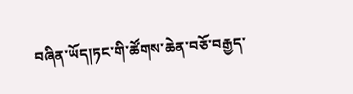བཞིན་ཡོད།ཏང་གི་ཚོགས་ཆེན་བཅོ་བརྒྱད་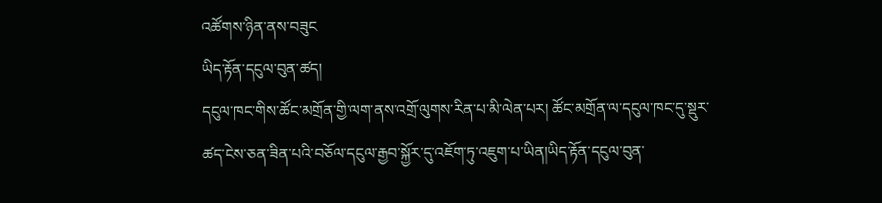འཚོགས་ཉིན་ནས་བཟུང
ཡིད་རྟོན་དངུལ་བུན་ཚད།
དངུལ་ཁང་གིས་ཚོང་མགྲོན་གྱི་ལག་ནས་འགྲོ་ལུགས་རིན་པ་མི་ལེན་པར། ཚོང་མགྲོན་ལ་དངུལ་ཁང་དུ་སྡུར་ཚད་ངེས་ཅན་ཟིན་པའི་བཅོལ་དངུལ་རྒྱབ་སྐྱོར་དུ་འཇོག་ཏུ་འཇུག་པ་ཡིན།ཡིད་རྟོན་དངུལ་བུན་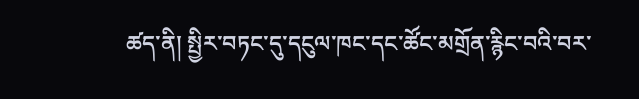ཚད་ནི། སྤྱིར་བཏང་དུ་དངུལ་ཁང་དང་ཚོང་མགྲོན་རྙིང་བའི་བར་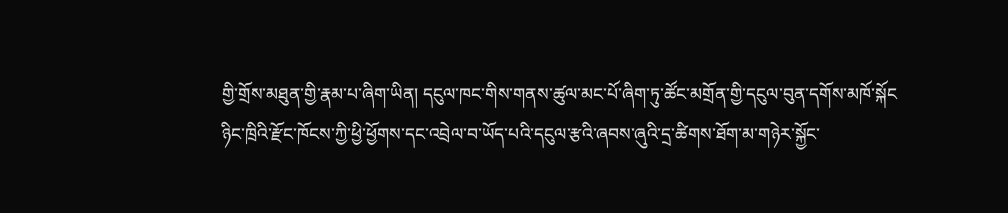གྱི་གྲོས་མཐུན་གྱི་རྣམ་པ་ཞིག་ཡིན། དངུལ་ཁང་གིས་གནས་ཚུལ་མང་པོ་ཞིག་ཏུ་ཚོང་མགྲོན་གྱི་དངུལ་བུན་དགོས་མཁོ་སྐོང
ཉིང་ཁྲིའི་རྫོང་ཁོངས་ཀྱི་ཕྱི་ཕྱོགས་དང་འབྲེལ་བ་ཡོད་པའི་དངུལ་རྩའི་ཞབས་ཞུའི་དྲ་ཚིགས་ཐོག་མ་གཉེར་སྐྱོང་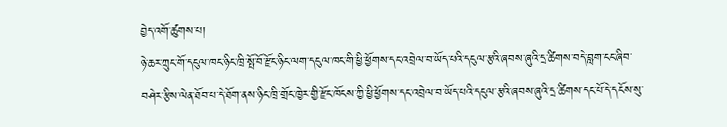བྱེད་འགོ་ཚུགས་པ།
ཉེ་ཆར་ཀྲུང་གོ་དངུལ་ཁང་ཉིང་ཁྲི་སྤོ་བོ་རྫོང་ཉིང་ལག་དངུལ་ཁང་གི་ཕྱི་ཕྱོགས་དང་འབྲེལ་བ་ཡོད་པའི་དངུལ་རྩའི་ཞབས་ཞུའི་དྲ་ཚིགས་བདེ་བླག་ངང་ཞིབ་བཤེར་རྩིས་ལེན་ཐོབ་པ་དེ་ཐོག་ནས་ཉིང་ཁྲི་གྲོང་ཁྱེར་གྱི་རྫོང་ཁོངས་ཀྱི་ཕྱི་ཕྱོགས་དང་འབྲེལ་བ་ཡོད་པའི་དངུལ་རྩའི་ཞབས་ཞུའི་དྲ་ཚིགས་དང་པོ་དེ་དངོས་སུ་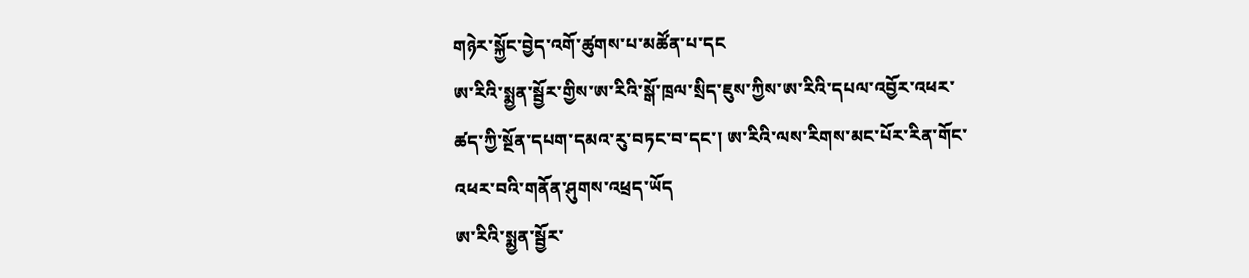གཉེར་སྐྱོང་བྱེད་འགོ་ཚུགས་པ་མཚོན་པ་དང
ཨ་རིའི་སྨྱན་སྦྱོར་གྱིས་ཨ་རིའི་སྒོ་ཁྲལ་སྲིད་ཇུས་ཀྱིས་ཨ་རིའི་དཔལ་འབྱོར་འཕར་ཚད་ཀྱི་སྔོན་དཔག་དམའ་རུ་བཏང་བ་དང་། ཨ་རིའི་ལས་རིགས་མང་པོར་རིན་གོང་འཕར་བའི་གནོན་ཤུགས་འཕྲད་ཡོད
ཨ་རིའི་སྨྱན་སྦྱོར་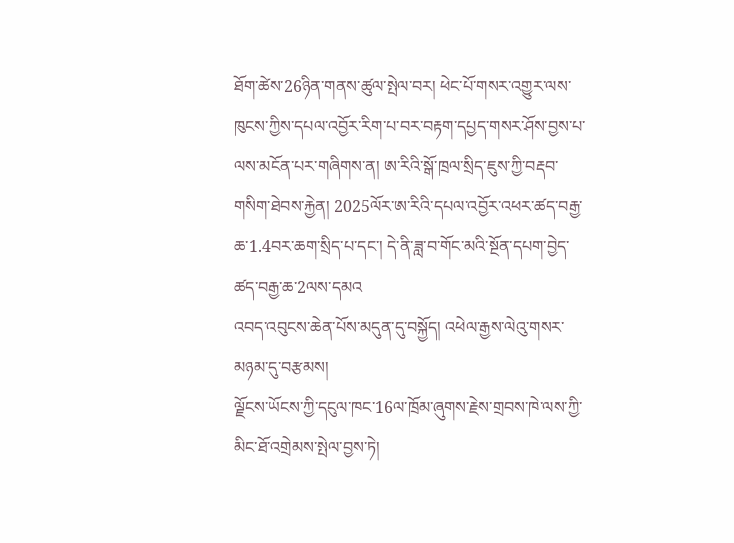ཐོག་ཚེས་26ཉིན་གནས་ཚུལ་སྤེལ་བར། ཕེང་པོ་གསར་འགྱུར་ལས་ཁུངས་ཀྱིས་དཔལ་འབྱོར་རིག་པ་བར་བརྟག་དཔྱད་གསར་ཤོས་བྱས་པ་ལས་མངོན་པར་གཞིགས་ན། ཨ་རིའི་སྒོ་ཁྲལ་སྲིད་ཇུས་ཀྱི་བརྡབ་གསིག་ཐེབས་རྐྱེན། 2025ལོར་ཨ་རིའི་དཔལ་འབྱོར་འཕར་ཚད་བརྒྱ་ཆ་1.4བར་ཆག་སྲིད་པ་དང་། དེ་ནི་ཟླ་བ་གོང་མའི་སྔོན་དཔག་བྱེད་ཚད་བརྒྱ་ཆ་2ལས་དམའ
འབད་འབུངས་ཆེན་པོས་མདུན་དུ་བསྐྱོད། འཕེལ་རྒྱས་ལེའུ་གསར་མཉམ་དུ་བརྩམས།
ལྗོངས་ཡོངས་ཀྱི་དངུལ་ཁང་16ལ་ཁྲོམ་ཞུགས་རྗེས་གྲབས་ཁེ་ལས་ཀྱི་མིང་ཐོ་འགྲེམས་སྤེལ་བྱས་ཏེ།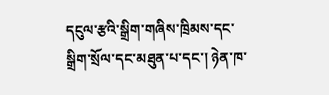དངུལ་རྩའི་སྒྲིག་གཞིས་ཁྲིམས་དང་སྒྲིག་སྲོལ་དང་མཐུན་པ་དང་། ཉེན་ཁ་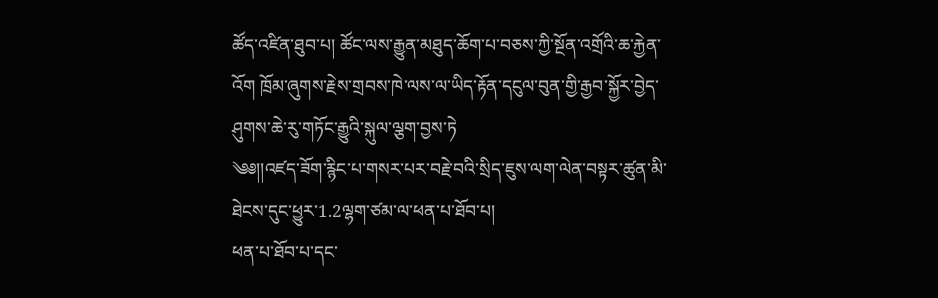ཚོད་འཛིན་ཐུབ་པ། ཚོང་ལས་རྒྱུན་མཐུད་ཆོག་པ་བཅས་ཀྱི་སྔོན་འགྲོའི་ཆ་རྐྱེན་འོག ཁྲོམ་ཞུགས་རྗེས་གྲབས་ཁེ་ལས་ལ་ཡིད་རྟོན་དངུལ་བུན་གྱི་རྒྱབ་སྐྱོར་བྱེད་ཤུགས་ཆེ་རུ་གཏོང་རྒྱུའི་སྐུལ་ལྕག་བྱས་ཏེ
༄༅།།འཛད་ཟོག་རྙིང་པ་གསར་པར་བརྗེ་བའི་སྲིད་ཇུས་ལག་ལེན་བསྟར་ཚུན་མི་ཐེངས་དུང་ཕྱུར་1.2ལྷག་ཙམ་ལ་ཕན་པ་ཐོབ་པ།
ཕན་པ་ཐོབ་པ་དང་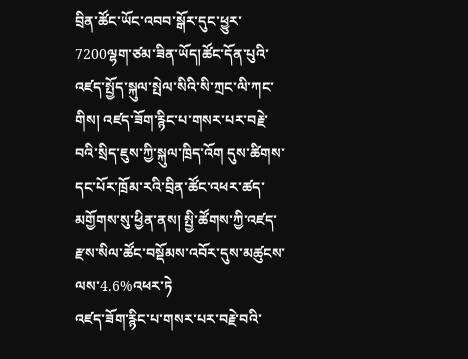བྲིན་ཚོང་ཡོང་འབབ་སྒོར་དུང་ཕྱུར་7200ལྷག་ཙམ་ཟིན་ཡོད།ཚོང་དོན་པུའི་འཛད་སྤྱོད་སྐུལ་སྤེལ་སིའི་སི་ཀྲང་ལི་ཀང་གིས། འཛད་ཟོག་རྙིང་པ་གསར་པར་བརྗེ་བའི་སྲིད་ཇུས་ཀྱི་སྐུལ་ཁྲིད་འོག དུས་ཚིགས་དང་པོར་ཁྲོམ་རའི་བྲིན་ཚོང་འཕར་ཚད་མགྱོགས་སུ་ཕྱིན་ནས། སྤྱི་ཚོགས་ཀྱི་འཛད་རྫས་སིལ་ཚོང་བསྡོམས་འབོར་དུས་མཚུངས་ལས་4.6%འཕར་ཏེ
འཛད་ཟོག་རྙིང་པ་གསར་པར་བརྗེ་བའི་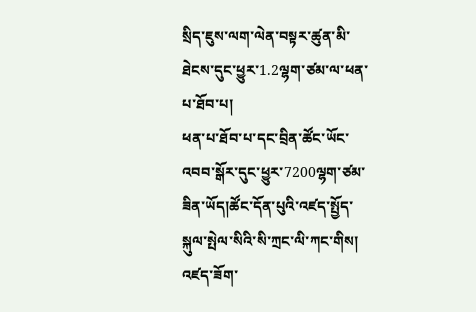སྲིད་ཇུས་ལག་ལེན་བསྟར་ཚུན་མི་ཐེངས་དུང་ཕྱུར་1.2ལྷག་ཙམ་ལ་ཕན་པ་ཐོབ་པ།
ཕན་པ་ཐོབ་པ་དང་བྲིན་ཚོང་ཡོང་འབབ་སྒོར་དུང་ཕྱུར་7200ལྷག་ཙམ་ཟིན་ཡོད།ཚོང་དོན་པུའི་འཛད་སྤྱོད་སྐུལ་སྤེལ་སིའི་སི་ཀྲང་ལི་ཀང་གིས། འཛད་ཟོག་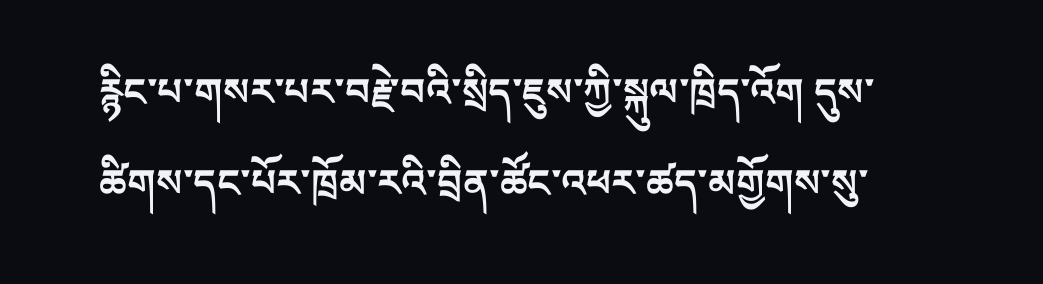རྙིང་པ་གསར་པར་བརྗེ་བའི་སྲིད་ཇུས་ཀྱི་སྐུལ་ཁྲིད་འོག དུས་ཚིགས་དང་པོར་ཁྲོམ་རའི་བྲིན་ཚོང་འཕར་ཚད་མགྱོགས་སུ་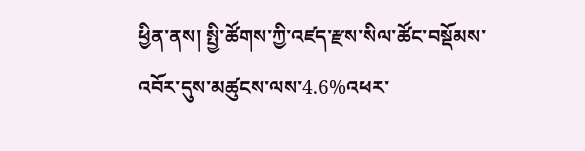ཕྱིན་ནས། སྤྱི་ཚོགས་ཀྱི་འཛད་རྫས་སིལ་ཚོང་བསྡོམས་འབོར་དུས་མཚུངས་ལས་4.6%འཕར་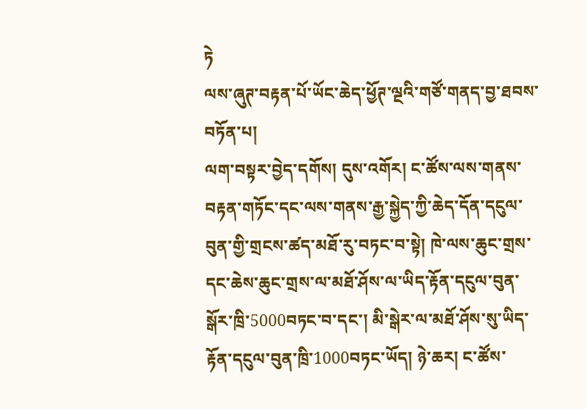ཏེ
ལས་ཞུཊ་བརྟན་པོ་ཡོང་ཆེད་ཕྱོཊ་ལྔའི་གཙོ་གནད་བྱ་ཐབས་བཏོན་པ།
ལག་བསྟར་བྱེད་དགོས། དུས་འགོར། ང་ཚོས་ལས་གནས་བརྟན་གཏོང་དང་ལས་གནས་རྒྱ་སྐྱེད་ཀྱི་ཆེད་དོན་དངུལ་བུན་གྱི་གྲངས་ཚད་མཐོ་རུ་བཏང་བ་སྟེ། ཁེ་ལས་ཆུང་གྲས་དང་ཆེས་ཆུང་གྲས་ལ་མཐོ་ཤོས་ལ་ཡིད་རྟོན་དངུལ་བུན་སྒོར་ཁྲི་5000བཏང་བ་དང་། མི་སྒེར་ལ་མཐོ་ཤོས་སུ་ཡིད་རྟོན་དངུལ་བུན་ཁྲི་1000བཏང་ཡོད། ཉེ་ཆར། ང་ཚོས་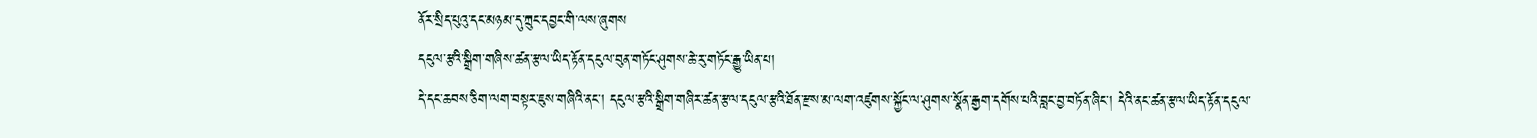ནོར་སྲིད་པུའུ་དང་མཉམ་དུ་ཀྲུང་དབྱང་གི་ལས་ཞུགས
དངུལ་རྩའི་སྒྲིག་གཞིས་ཚན་རྩལ་ཡིད་རྟོན་དངུལ་བུན་གཏོང་ཤུགས་ཆེ་རུ་གཏོང་རྒྱུ་ཡིན་པ།
དེ་དང་ཆབས་ཅིག་ལག་བསྟར་ཇུས་གཞིའི་ནང་། དངུལ་རྩའི་སྒྲིག་གཞིར་ཚན་རྩལ་དངུལ་རྩའི་ཐོན་རྫས་མ་ལག་འཛུགས་སྐྱོང་ལ་ཤུགས་སྣོན་རྒྱག་དགོས་པའི་བླང་བྱ་བཏོན་ཞིང་། དེའི་ནང་ཚན་རྩལ་ཡིད་རྟོན་དངུལ་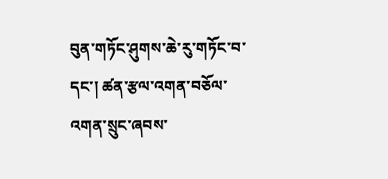བུན་གཏོང་ཤུགས་ཆེ་རུ་གཏོང་བ་དང་། ཚན་རྩལ་འགན་བཅོལ་འགན་སྲུང་ཞབས་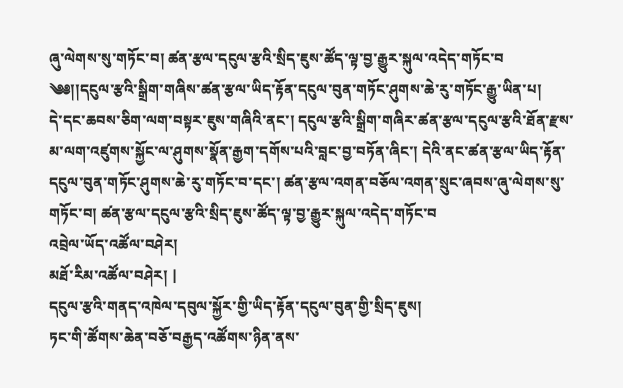ཞུ་ལེགས་སུ་གཏོང་བ། ཚན་རྩལ་དངུལ་རྩའི་སྲིད་ཇུས་ཚོད་ལྟ་བྱ་རྒྱུར་སྐུལ་འདེད་གཏོང་བ
༄༅།།དངུལ་རྩའི་སྒྲིག་གཞིས་ཚན་རྩལ་ཡིད་རྟོན་དངུལ་བུན་གཏོང་ཤུགས་ཆེ་རུ་གཏོང་རྒྱུ་ཡིན་པ།
དེ་དང་ཆབས་ཅིག་ལག་བསྟར་ཇུས་གཞིའི་ནང་། དངུལ་རྩའི་སྒྲིག་གཞིར་ཚན་རྩལ་དངུལ་རྩའི་ཐོན་རྫས་མ་ལག་འཛུགས་སྐྱོང་ལ་ཤུགས་སྣོན་རྒྱག་དགོས་པའི་བླང་བྱ་བཏོན་ཞིང་། དེའི་ནང་ཚན་རྩལ་ཡིད་རྟོན་དངུལ་བུན་གཏོང་ཤུགས་ཆེ་རུ་གཏོང་བ་དང་། ཚན་རྩལ་འགན་བཅོལ་འགན་སྲུང་ཞབས་ཞུ་ལེགས་སུ་གཏོང་བ། ཚན་རྩལ་དངུལ་རྩའི་སྲིད་ཇུས་ཚོད་ལྟ་བྱ་རྒྱུར་སྐུལ་འདེད་གཏོང་བ
འབྲེལ་ཡོད་འཚོལ་བཤེར།
མཐོ་རིམ་འཚོལ་བཤེར། |
དངུལ་རྩའི་གནད་འཁེལ་དབུལ་སྐྱོར་གྱི་ཡིད་རྟོན་དངུལ་བུན་གྱི་སྲིད་ཇུས།
ཏང་གི་ཚོགས་ཆེན་བཅོ་བརྒྱད་འཚོགས་ཉིན་ནས་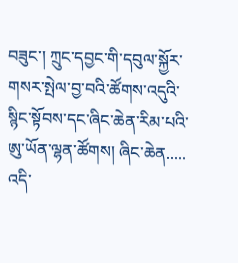བཟུང་། ཀྲུང་དབྱང་གི་དབུལ་སྐྱོར་གསར་སྤེལ་བྱ་བའི་ཚོགས་འདུའི་སྙིང་སྟོབས་དང་ཞིང་ཆེན་རིམ་པའི་ཨུ་ཡོན་ལྷན་ཚོགས། ཞིང་ཆེན.....
འདི་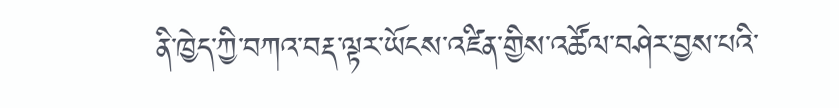ནི་ཁྱེད་ཀྱི་བཀའ་བརྡ་ལྟར་ཡོངས་འཛིན་གྱིས་འཚོལ་བཤེར་བྱས་པའི་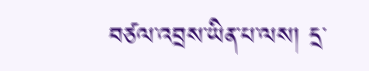བཙལ་འབྲས་ཡིན་པ་ལས། དྲ་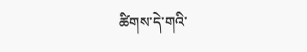ཚིགས་དེ་གའི་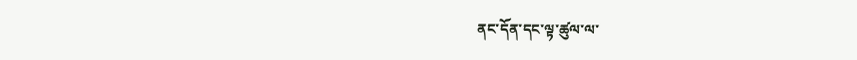ནང་དོན་དང་ལྟ་ཚུལ་ལ་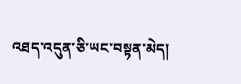འཐད་འདུན་ཅི་ཡང་བསྟན་མེད།